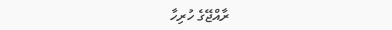ރާއްޖޭގެ ހުރިހާ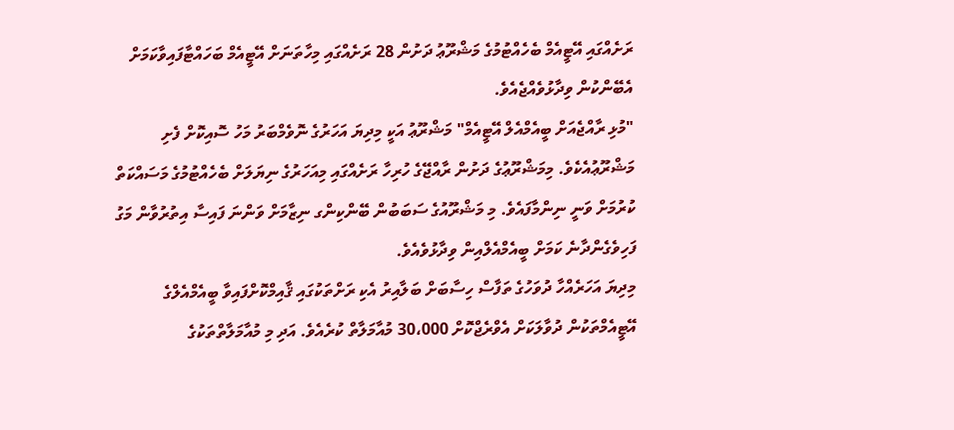ރަށެއްގައި އޭޓީއެމް ބެހެއްޓުމުގެ މަޝްރޫޢު ދަށުން 28 ރަށެއްގައި މިހާތަނަށް އޭޓީއެމް ބަހައްޓާފައިވާކަމަށް އެބޭންކުން ވިދާޅުވެއްޖެއެވެ.
"މުޅި ރާއްޖެއަށް ބީއެމްއެލް އޭޓީއެމް" މަޝްރޫޢު އަކީ މިދިޔަ އަހަރުގެ ނޮވެމްބަރު މަހު ސޮއިކޮށް ފެށި މަޝްރޫޢުއެކެވެ. މިމަޝްރޫޢުގެ ދަށުން ރާއްޖޭގެ ހުރިހާ ރަށެއްގައި މިއަހަރުގެ ނިޔަލަށް ބެހެއްޓުމުގެ މަސައްކަތް ކުރުމަށް ވަނީ ނިންމާފައެވެ. މި މަޝްރޫއުގެ ސަބަބުން ބޭންކިންގ ނިޒާމަށް ވަންނަ ފައިސާ އިތުރުވާން މަގު ފަހިވެގެންދާނެ ކަމަށް ބީއެމްއެލްއިން ވިދާޅުވެއެވެ.
މިދިޔަ އަހަރެއްހާ ދުވަހުގެ ތަފާސް ހިސާބަށް ބަލާއިރު އެކި ރަށްތަކުގައި ޤާއިމްކޮށްފައިވާ ބީއެމްއެލްގެ އޭޓީއެމްތަކުން ދުވާލަކަށް އެވްރެޖްކޮށް 30،000 މުއާމަލާތް ކުރެއެވެ. އަދި މި މުއާމަލާތްތަކުގެ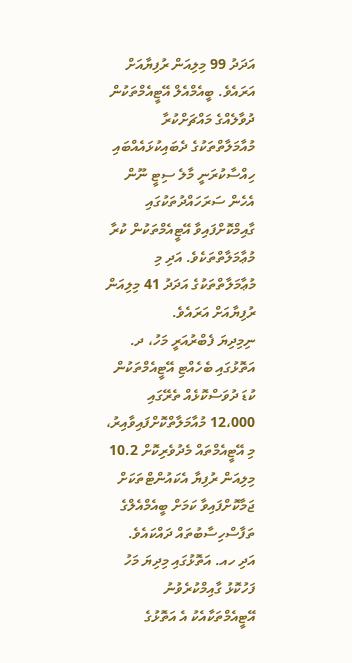އަދަދު 99 މިލިއަން ރުފިޔާއަށް އަރައެވެ. ބީއެމްއެލް އޭޓީއެމްތަކުން ދުވާލެއްގެ މައްޗަށްކުރާ މުއާމަލާތްތަކުގެ ދެބައިކުޅައެއްބައި ހިއްސާކުރަނީ މާލެ ސިޓީ ނޫން އެހެން ސަރަހައްދުތަކުގައި ގާއިމްކޮށްފައިވާ އޭޓީއެމްތަކުން ކުރާ މުޢާމަލާތްތަކެވެ. އަދި މި މުޢާމަލާތްތަކުގެ އަދަދު 41 މިލިއަން ރުފިޔާއަށް އަރައެވެ.
ނިމިދިޔަ ފެބްރުއަރީ މަހު، ދ. އަތޮޅުގައި ބެހެއްޓި އޭޓީއެމްތަކުން ކުޑަ ދުވަސްކޮޅެއް ތެރޭގައި 12،000 މުއާމަލާތްކޮށްފައިވާއިރު، މި އޭޓީއެމްތައް މެދުވެރިކޮށް 10.2 މިލިއަން ރުފިޔާ އެކައުންޓްތަކަށް ޖަމާކޮށްފައިވާ ކަމަށް ބީއެމްއެލްގެ ތަފާސްހިސާބުތައް ދައްކައެވެ.
އަދި ހއ. އަތޮޅުގައި މިދިޔަ މަހު ފަހުކޮޅު ގާއިމްކުރެވުނު އޭޓީއެމްތަކާއެކު އެ އަތޮޅުގެ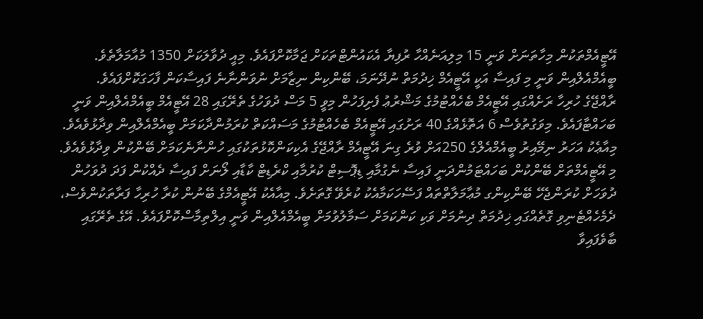އޭޓީއެމްތަކުން މިހާތަނަށް ވަނީ 15 މިލިއަނެއްހާ ރުފިޔާ އެކައުންޓްތަކަށް ޖަމާކޮށްފައެވެ. މިއީ ދުވާލަކަށް 1350 މުއާމަލާތެވެ. ބީއެމްއެލްއިން ވަނީ މި ފައިސާ އަކީ އޭޓީއެމް ޚިދުމަތް ނުދޭނަމަ، ބޭންކިން ނިޒާމަށް ނުވަންނާނެ ފައިސާކަން ފާހަގަކޮށްފައެވެ.
ރާއްޖޭގެ ހުރިހާ ރަށެއްގައި އޭޓީއެމް ބެހެއްޓުމުގެ މަޝްރުޢު ފެށިފަހުން މިވީ 5 މަސް ދުވަހުގެ ތެރޭގައި 28 އޭޓީއެމް ބީއެމްއެލްއިން ވަނީ ބަހައްޓާފައެވެ. މިވަގުތުވެސް 6 އަތޮޅެއްގެ 40 ރަށުގައި އޭޓީއެމް ބެހެއްޓުމުގެ މަސައްކަތް ކުރަމުންދާކަމަށް ބީއެމްއެލްއިން ވިދާޅުވެއެވެ. މިއާޢެކު އަހަރު ނިމޭއިރު ބީއެމްއެލްގެ 250އަށް ވުރެ ގިނަ އޭޓީއެމް ރާއްޖޭގެ އެކިކަންކޮޅުތަކުގައި ހުންނާނެކަމަށް ބޭންކުން ވިދާޅުވެއެވެ.
މި އޭޓީއެމްތަށް ބޭންކުން ބަހައްޓަމުންދަނީ ފައިސާ ނެގުމާއި ޑިޕޮސިޓް ކުރުމާއި ކްރެޑިޓް ކާޑާއި ލޯނަށް ފައިސާ ދެއްކުން ފަދަ ދުވަހުން ދުވަހަށް ކުރަންޖެހޭ ބޭންކިންގ މުޢާމަލާތްތައް ފަސޭހަކަމާއެކު ކުރެވޭ ގޮތަށެވެ. މިއާއެކު އޭޓީއެމްގެ ބޭނުން ކުރާ ހުރިހާ ފަރާތަކުންވެސް، ދެމެހެއްޓެނިވި ގޮތެއްގައި ޚިދުމަތް ދިނުމަށް ވަކި ކަންކަމަށް ސަމާލުވުމަށް ބީއެމްއެލްއިން ވަނީ އިލްތިމާސްކޮށްފައެވެ. އޭގެ ތެރޭގައި ބާވެފައިވާ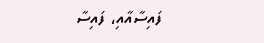ފައިސާއާއި، ފައިސާ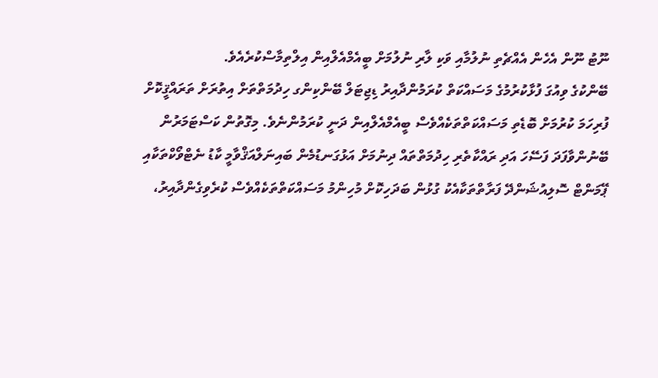ނޫޓު ނޫން އެހެން އެއްޗެތި ނުލުމާއި ވަކި ލާރި ނުލުމަށް ބީއެމްއެލްއިން އިލްތިމާސްކުރެއެވެ.
ބޭންކުގެ ވިއުގަ ފުޅާކުރުމުގެ މަސައްކަތް ކުރަމުންދާއިރު ޑިޖިޓަލް ބޭންކިންގ ހިދުމަތްތަށް އިތުރަށް ތަރައްޤީކޮށް ފުރިހަމަ ކުރުމަށް ބޮޑެތި މަސައްކަތްތަކެއްވެސް ބީއެމްއެލްއިން ދަނީ ކުރަމުންނެވެ. މިގޮތުން ކަސްޓަމަރުން ބޭނުންވާފަދަ ފަސޭހަ އަދި ރައްކާތެރި ހިދުމަތްތައް ދިނުމަށް އަޅުގަނޑުމެން ބައިނަލްއަޤްވާމީ ކާޑު ނެޓްވޯކްތަކާއި ޕޭމަންޓް ސޮލިއުޝަންދޭ ފަރާތްތަކާއެކު ގުޅުން ބަދަހިކޮށް މުހިންމު މަސައްކަތްތަކެއްވެސް ކުރެވިގެންދާއިރު،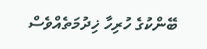ބޭންކުގެ ހުރިހާ ޚިދުމަތެއްވެސް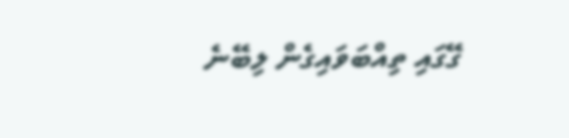ގޭގައި ތިއްބަވައިގެން ލިބޭނެ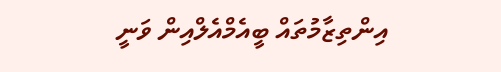އިންތިޒާމުތައް ބީއެމްއެލްއިން ވަނީ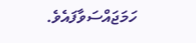ހަމަޖައްސަވާފައެވެ.